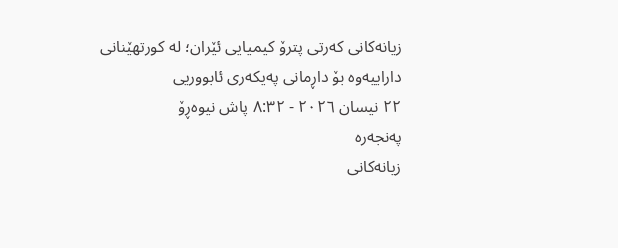زیانەکانی کەرتی پترۆ کیمیایی ئێران؛ لە کورتهێنانی داراییەوە بۆ داڕمانی پەیکەری ئابووریی
٢٢ نیسان ٢٠٢٦ - ٨:٣٢ پاش نیوەڕۆ
پەنجەرە
زیانەکانی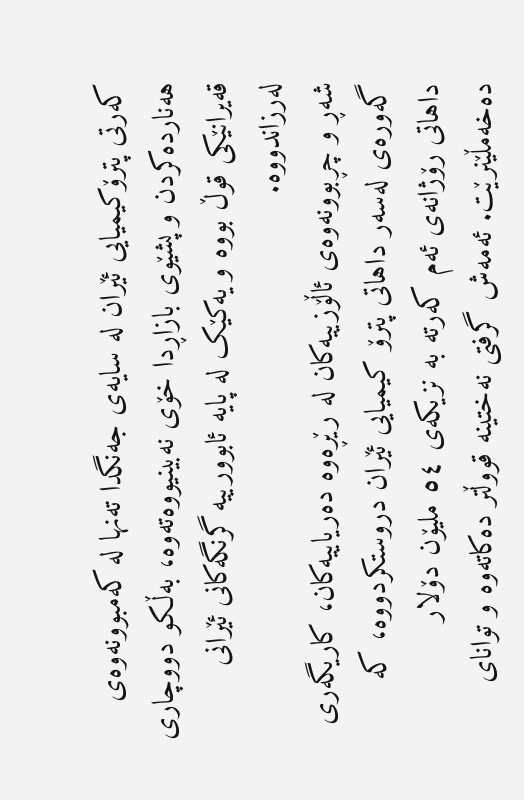کەرتی پترۆکیمیایی ئێران لە سایەی جەنگدا تەنها لە کەمبوونەوەی هەناردەکردن و پشێوی بازاڕدا خۆی نەبینیووەتەوە، بەڵکو دووچاری قەیرانێکی قوڵ بووە و یەکێک لە پایە ئابوورییە گرنگەکانی ئێرانی لەرزاندووە.
شەڕ و چڕبوونەوەی ئاڵۆزییەکان لە رێڕەوە دەریاییەکان، کاریگەری گەورەی لەسەر داهاتی پترۆ کیمیایی ئێران دروستکردووە، کە داهاتی رۆژانەی ئەم کەرتە بە نزیکەی ٥٤ ملیۆن دۆلار دەخەمڵێنرێت. ئەمەش گرفتی نەختینە قووڵتر دەکاتەوە و توانای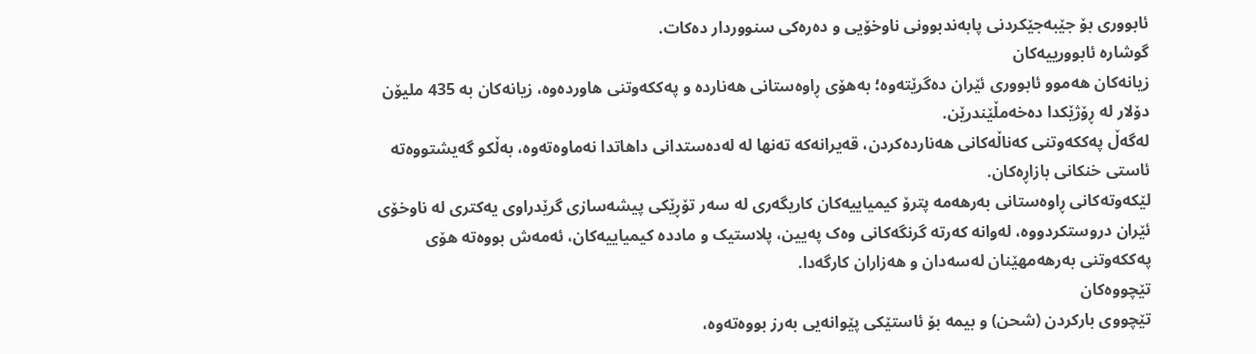ئابووری بۆ جێبەجێکردنی پابەندبوونی ناوخۆیی و دەرەکی سنووردار دەکات.
گوشارە ئابوورییەکان
زیانەکان هەموو ئابووری ئێران دەگرێتەوە؛ بەهۆی ڕاوەستانی هەناردە و پەککەوتنی هاوردەوە، زیانەکان بە 435 ملیۆن دۆلار لە ڕۆژێکدا دەخەمڵێندرێن.
لەگەڵ پەککەوتنی کەناڵەکانی هەناردەکردن، قەیرانەکە تەنها لە لەدەستدانی داهاتدا نەماوەتەوە، بەڵکو گەیشتووەتە ئاستی خنکانی بازاڕەکان.
لێکەوتەکانی ڕاوەستانی بەرهەمە پترۆ کیمیاییەکان کاریگەری لە سەر تۆڕێکی پیشەسازی گرێدراوی یەکتری لە ناوخۆی ئێران دروستکردووە، لەوانە کەرتە گرنگەکانی وەک پەیین، پلاستیک و ماددە کیمیاییەکان، ئەمەش بووەتە هۆی پەککەوتنی بەرهەمهێنان لەسەدان و هەزاران کارگەدا.
تێچووەکان
تێچووی بارکردن (شحن) و بیمە بۆ ئاستێکی پێوانەیی بەرز بووەتەوە،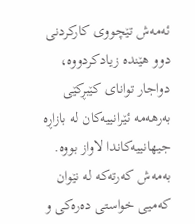ئەمەش تێچووی کارکردنی دوو هێندە زیادکردووە، دواجار توانای کێبڕکێی بەرهەمە ئێرانییەکان لە بازاڕە جیهانییەکاندا لاواز بووە. بەمەش کەرتەکە لە نێوان کەمیی خواستی دەرەکی و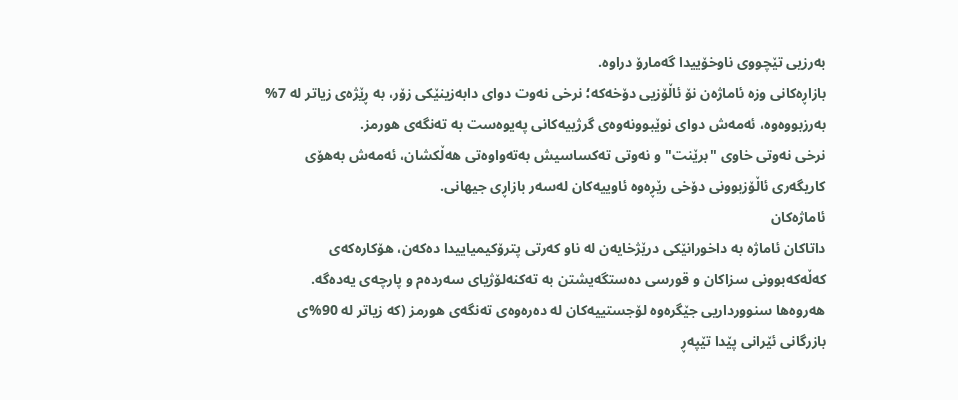بەرزیی تێچووی ناوخۆییدا گەمارۆ دراوە.
بازاڕەکانی وزە ئاماژەن نۆ ئاڵۆزیی دۆخەکە؛ نرخی نەوت دوای دابەزینێکی زۆر، بە ڕێژەی زیاتر لە 7% بەرزبووەوە، ئەمەش دوای نوێبوونەوەی گرژییەکانی پەیوەست بە تەنگەی هورمز.
نرخی نەوتی خاوی "برێنت" و نەوتی تەکساسیش بەتەواوەتی هەڵکشان، ئەمەش بەهۆی کاریگەری ئاڵۆزبوونی دۆخی رێڕەوە ئاوییەکان لەسەر بازاڕی جیهانی.
ئاماژەکان
داتاکان ئاماژە بە داخورانێکی درێژخایەن لە ناو کەرتی پترۆکیمیاییدا دەکەن، هۆکارەکەی کەڵەکەبوونی سزاکان و قورسی دەستگەیشتن بە تەکنەلۆژیای سەردەم و پارچەی یەدەگە.
هەروەها سنوورداریی جێگرەوە لۆجستییەکان لە دەرەوەی تەنگەی هورمز (کە زیاتر لە 90%ی بازرگانی ئێرانی پێدا تێپەڕ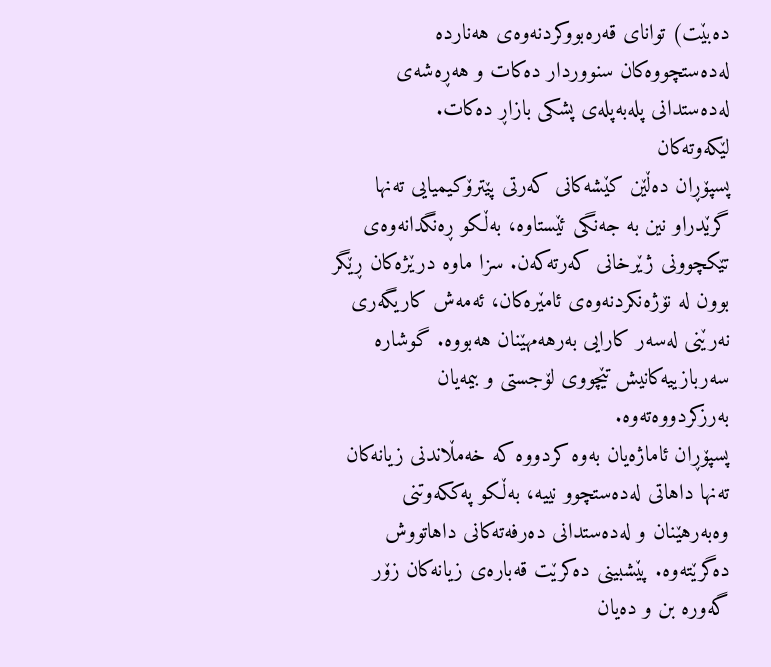دەبێت) توانای قەرەبووکردنەوەی هەناردە لەدەستچووەکان سنووردار دەکات و هەڕەشەی لەدەستدانی پلەبەپلەی پشکی بازاڕ دەکات.
لێکەوتەکان
پسپۆڕان دەڵێن کێشەکانی کەرتی پێترۆکیمیایی تەنها گرێدراو نین بە جەنگی ئێستاوە، بەڵکو ڕەنگدانەوەی تێکچوونی ژێرخانی کەرتەکەن. سزا ماوە درێژەکان ڕێگر بوون لە نۆژەنکردنەوەی ئامێرەکان، ئەمەش کاریگەری نەرێنی لەسەر کارایی بەرهەمهێنان هەبووە. گوشارە سەربازییەکانیش تێچووی لۆجستی و بیمەیان بەرزکردووەتەوە.
پسپۆڕان ئاماژەیان بەوە کردووە کە خەمڵاندنی زیانەکان تەنها داهاتی لەدەستچوو نییە، بەڵکو پەککەوتنی وەبەرهێنان و لەدەستدانی دەرفەتەکانی داهاتووش دەگرێتەوە. پێشبینی دەکرێت قەبارەی زیانەکان زۆر گەورە بن و دەیان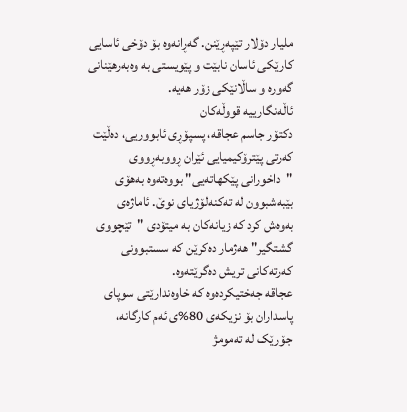ملیار دۆلار تێپەڕێنن. گەڕانەوە بۆ دۆخی ئاسایی کارێکی ئاسان نابێت و پێویستی بە وەبەرهێنانی گەورە و ساڵانێکی زۆر هەیە.
ئاڵەنگارییە قووڵەکان
دکتۆر جاسم عجاقە، پسپۆڕی ئابووریی، دەڵێت کەرتی پێترۆکیمیایی ئێران ڕووبەڕووی "داخورانی پێکهاتەیی" بووەتەوە بەهۆی بێبەشبوون لە تەکنەلۆژیای نوێ. ئاماژەی بەوەش کرد کە زیانەکان بە میتۆدی "تێچووی گشتگیر" هەژمار دەکرێن کە سستبوونی کەرتەکانی تریش دەگرێتەوە.
عجاقە جەختیکردەوە کە خاوەندارێتی سوپای پاسداران بۆ نزیکەی 80%ی ئەم کارگانە، جۆرێک لە تەمومژ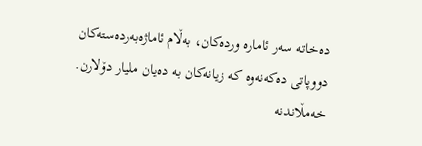دەخاتە سەر ئامارە وردەکان، بەڵام ئاماژەبەردەستەکان دووپاتی دەکەنەوە کە زیانەکان بە دەیان ملیار دۆلارن.
خەمڵاندنە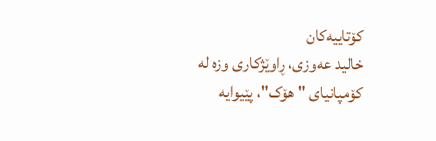کۆتاییەکان
خالید عەوزی، ڕاوێژکاری وزە لە کۆمپانیای "هۆک"، پێیوایە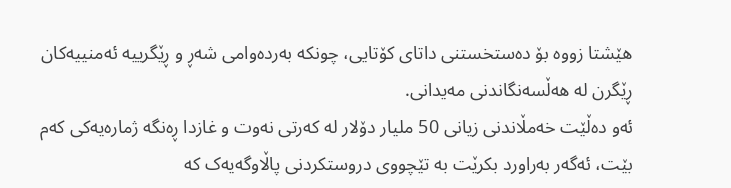هێشتا زووە بۆ دەستخستنی داتای کۆتایی، چونکە بەردەوامی شەڕ و ڕێگرییە ئەمنییەکان ڕێگرن لە هەڵسەنگاندنی مەیدانی.
ئەو دەڵێت خەمڵاندنی زیانی 50 ملیار دۆلار لە کەرتی نەوت و غازدا ڕەنگە ژمارەیەکی کەم بێت، ئەگەر بەراورد بکرێت بە تێچووی دروستکردنی پاڵاوگەیەک کە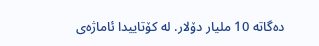دەگاتە 10 ملیار دۆلار. لە کۆتاییدا ئاماژەی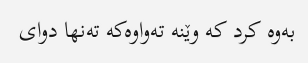بەوە کرد کە وێنە تەواوەکە تەنها دوای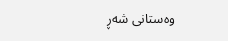وەستانی شەڕ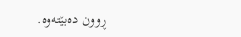ڕوون دەبێتەوە.